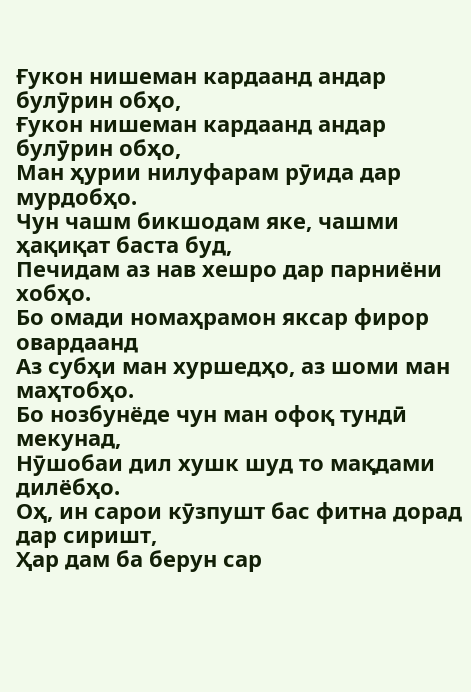Ғукон нишеман кардаанд андар булӯрин обҳо,
Ғукон нишеман кардаанд андар булӯрин обҳо,
Ман ҳурии нилуфарам рӯида дар мурдобҳо.
Чун чашм бикшодам яке, чашми ҳақиқат баста буд,
Печидам аз нав хешро дар парниёни хобҳо.
Бо омади номаҳрамон яксар фирор овардаанд
Аз субҳи ман хуршедҳо, аз шоми ман маҳтобҳо.
Бо нозбунёде чун ман офоқ тундӣ мекунад,
Нӯшобаи дил хушк шуд то мақдами дилёбҳо.
Оҳ, ин сарои кӯзпушт бас фитна дорад дар сиришт,
Ҳар дам ба берун сар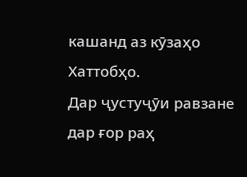кашанд аз кӯзаҳо Хаттобҳо.
Дар ҷустуҷӯи равзане дар ғор раҳ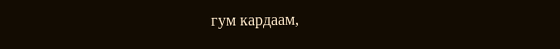гум кардаам,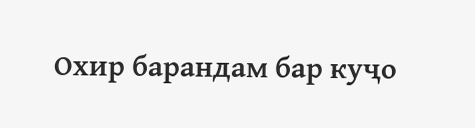Охир барандам бар куҷо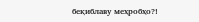беқиблаву меҳробҳо?!